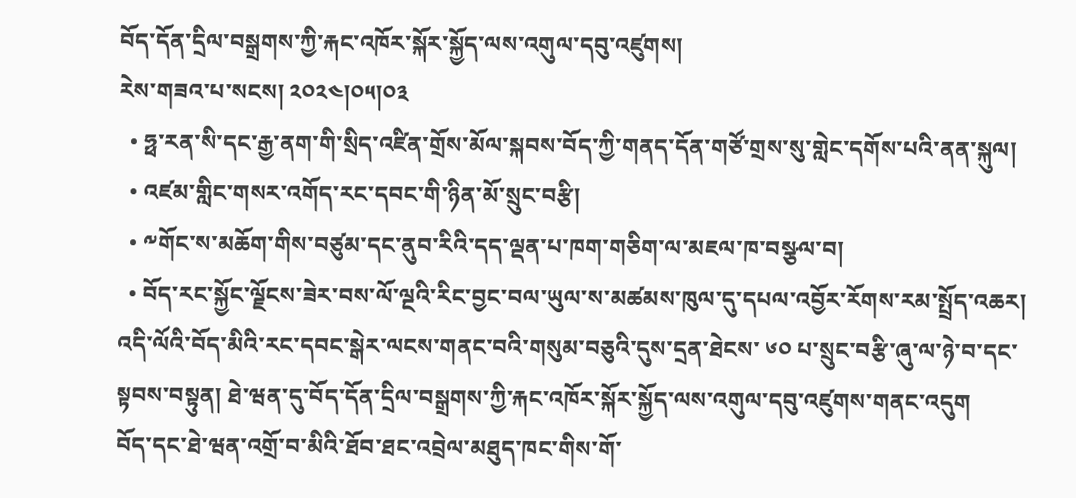བོད་དོན་དྲིལ་བསྒྲགས་ཀྱི་རྐང་འཁོར་སྐོར་སྐྱོད་ལས་འགུལ་དབུ་འཛུགས།
རེས་གཟའ་པ་སངས། ༢༠༢༤།༠༥།༠༣
  • ཧྥ་རན་སི་དང་རྒྱ་ནག་གི་སྲིད་འཛིན་གྲོས་མོལ་སྐབས་བོད་ཀྱི་གནད་དོན་གཙོ་གྲས་སུ་གླེང་དགོས་པའི་ནན་སྐུལ།
  • འཛམ་གླིང་གསར་འགོད་རང་དབང་གི་ཉིན་མོ་སྲུང་བརྩི།
  • ༸གོང་ས་མཆོག་གིས་བཙུམ་དང་ནུབ་རིའི་དད་ལྡན་པ་ཁག་གཅིག་ལ་མཇལ་ཁ་བསྩལ་བ།
  • བོད་རང་སྐྱོང་ལྗོངས་ཟེར་བས་ལོ་ལྔའི་རིང་བྱང་བལ་ཡུལ་ས་མཚམས་ཁུལ་དུ་དཔལ་འབྱོར་རོགས་རམ་སྤྲོད་འཆར།
འདི་ལོའི་བོད་མིའི་རང་དབང་སྒེར་ལངས་གནང་བའི་གསུམ་བཅུའི་དུས་དྲན་ཐེངས་ ༦༠ པ་སྲུང་བརྩི་ཞུ་ལ་ཉེ་བ་དང་སྟབས་བསྟུན། ཐེ་ཝན་དུ་བོད་དོན་དྲིལ་བསྒྲགས་ཀྱི་རྐང་འཁོར་སྐོར་སྐྱོད་ལས་འགུལ་དབུ་འཛུགས་གནང་འདུག
བོད་དང་ཐེ་ཝན་འགྲོ་བ་མིའི་ཐོབ་ཐང་འབྲེལ་མཐུད་ཁང་གིས་གོ་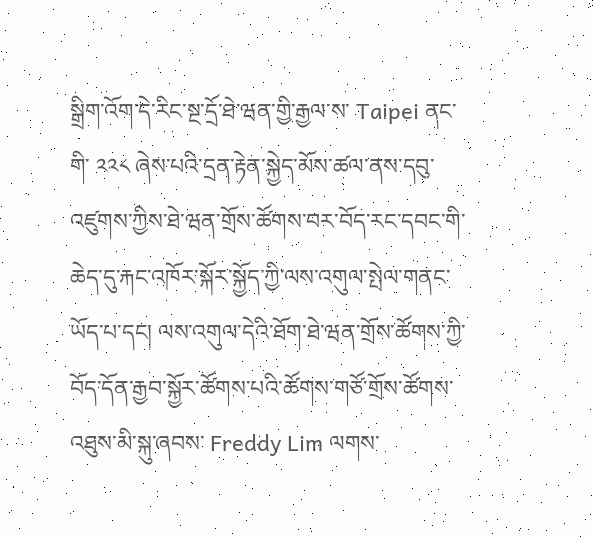སྒྲིག་འོག་དེ་རིང་སྔ་དྲོ་ཐེ་ཝན་གྱི་རྒྱལ་ས་ Taipei ནང་གི་ ༢༢༨ ཞེས་པའི་དྲན་རྟེན་སྐྱེད་མོས་ཚལ་ནས་དབུ་འཛུགས་ཀྱིས་ཐེ་ཝན་གྲོས་ཚོགས་བར་བོད་རང་དབང་གི་ཆེད་དུ་རྐང་འཁོར་སྐོར་སྐྱོད་ཀྱི་ལས་འགུལ་སྤེལ་གནང་ཡོད་པ་དང། ལས་འགུལ་དེའི་ཐོག་ཐེ་ཝན་གྲོས་ཚོགས་ཀྱི་བོད་དོན་རྒྱབ་སྐྱོར་ཚོགས་པའི་ཚོགས་གཙོ་གྲོས་ཚོགས་འཐུས་མི་སྐུ་ཞབས་ Freddy Lim ལགས་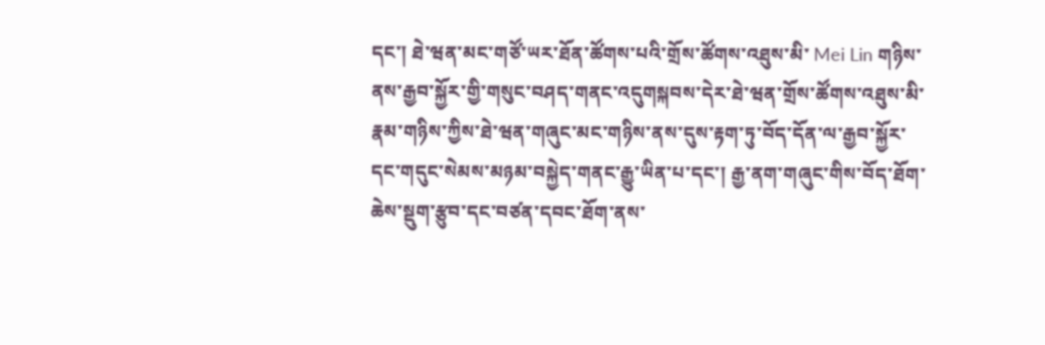དང་། ཐེ་ཝན་མང་གཙོ་ཡར་ཐོན་ཚོགས་པའི་གྲོས་ཚོགས་འཐུས་མི་ Mei Lin གཉིས་ནས་རྒྱབ་སྐྱོར་གྱི་གསུང་བཤད་གནང་འདུགསྐབས་དེར་ཐེ་ཝན་གྲོས་ཚོགས་འཐུས་མི་རྣམ་གཉིས་ཀྱིས་ཐེ་ཝན་གཞུང་མང་གཉིས་ནས་དུས་རྟག་ཏུ་བོད་དོན་ལ་རྒྱབ་སྐྱོར་དང་གདུང་སེམས་མཉམ་བསྐྱེད་གནང་རྒྱུ་ཡིན་པ་དང་། རྒྱ་ནག་གཞུང་གིས་བོད་ཐོག་ཆེས་སྡུག་རྩུབ་དང་བཙན་དབང་ཐོག་ནས་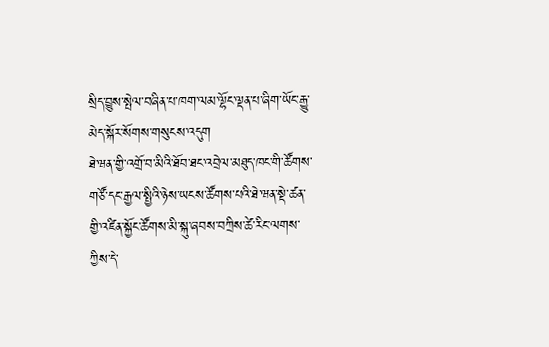སྲིད་བྱུས་སྤེལ་བཞིན་པ་ཁག་ལམ་ལྷོང་ལྡན་པ་ཞིག་ཡོང་རྒྱུ་མེད་སྐོར་སོགས་གསུངས་འདུག
ཐེ་ཝན་གྱི་འགྲོ་བ་མིའི་ཐོབ་ཐང་འབྲེལ་མཐུད་ཁང་གི་ཚོགས་གཙོ་དང་རྒྱལ་སྤྱིའི་ཉེས་ཡངས་ཚོགས་པའི་ཐེ་ཝན་སྡེ་ཚན་གྱི་འཛིན་སྐྱོང་ཚོགས་མི་སྐུ་ཞབས་བཀྲིས་ཚེ་རིང་ལགས་ཀྱིས་དེ་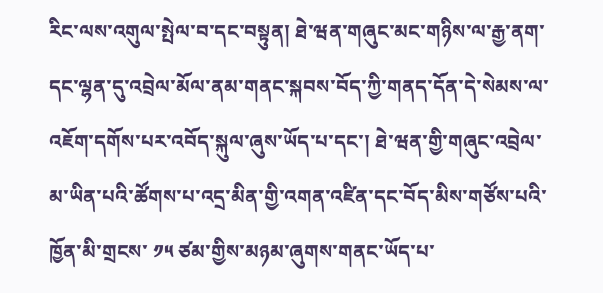རིང་ལས་འགུལ་སྤེལ་བ་དང་བསྟུན། ཐེ་ཝན་གཞུང་མང་གཉིས་ལ་རྒྱ་ནག་དང་ལྷན་དུ་འབྲེལ་མོལ་ནམ་གནང་སྐབས་བོད་ཀྱི་གནད་དོན་དེ་སེམས་ལ་འཇོག་དགོས་པར་འབོད་སྐུལ་ཞུས་ཡོད་པ་དང་། ཐེ་ཝན་གྱི་གཞུང་འབྲེལ་མ་ཡིན་པའི་ཚོགས་པ་འདྲ་མིན་གྱི་འགན་འཛིན་དང་བོད་མིས་གཙོས་པའི་ཁྱོན་མི་གྲངས་ ༡༥ ཙམ་གྱིས་མཉམ་ཞུགས་གནང་ཡོད་པ་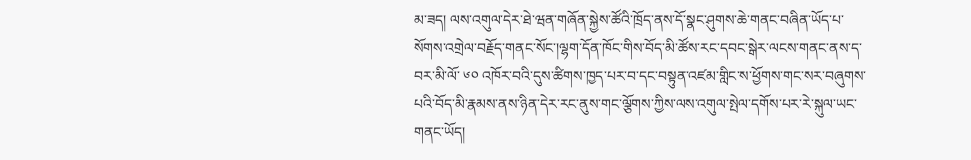མ་ཟད། ལས་འགུལ་དེར་ཐེ་ཝན་གཞོན་སྐྱེས་ཚོའི་ཁྲོད་ནས་དོ་སྣང་ཤུགས་ཆེ་གནང་བཞིན་ཡོད་པ་སོགས་འགྲེལ་བརྗོད་གནང་སོང་།ལྷག་དོན་ཁོང་གིས་བོད་མི་ཚོས་རང་དབང་སྒེར་ལངས་གནང་ནས་ད་བར་མི་ལོ་ ༦༠ འཁོར་བའི་དུས་ཚིགས་ཁྱད་པར་བ་དང་བསྟུན་འཛམ་གླིང་ས་ཕྱོགས་གང་སར་བཞུགས་པའི་བོད་མི་རྣམས་ནས་ཉིན་དེར་རང་ནུས་གང་ལྕོགས་ཀྱིས་ལས་འགུལ་སྤེལ་དགོས་པར་རེ་སྐུལ་ཡང་གནང་ཡོད།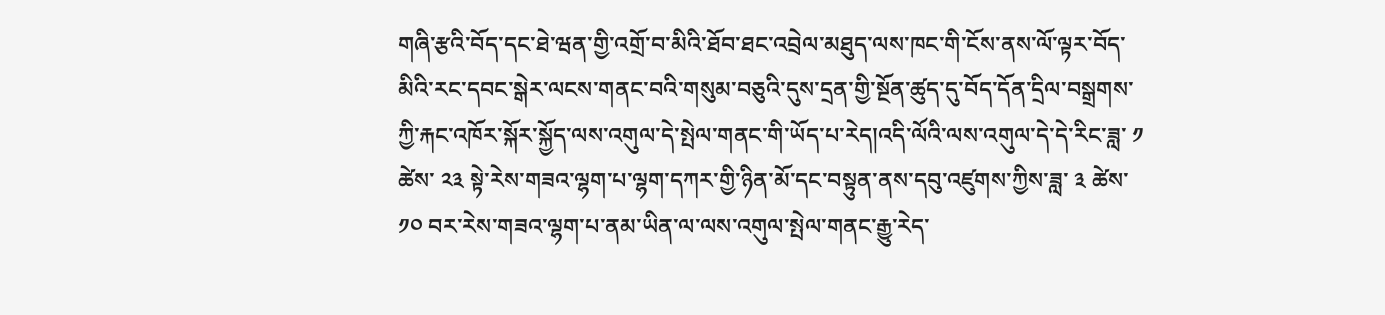གཞི་རྩའི་བོད་དང་ཐེ་ཝན་གྱི་འགྲོ་བ་མིའི་ཐོབ་ཐང་འབྲེལ་མཐུད་ལས་ཁང་གི་ངོས་ནས་ལོ་ལྟར་བོད་མིའི་རང་དབང་སྒེར་ལངས་གནང་བའི་གསུམ་བཅུའི་དུས་དྲན་གྱི་སྔོན་ཚུད་དུ་བོད་དོན་དྲིལ་བསྒྲགས་ཀྱི་རྐང་འཁོར་སྐོར་སྐྱོད་ལས་འགུལ་དེ་སྤེལ་གནང་གི་ཡོད་པ་རེད།འདི་ལོའི་ལས་འགུལ་དེ་དེ་རིང་ཟླ་ ༡ ཚེས་ ༢༣ སྟེ་རེས་གཟའ་ལྷག་པ་ལྷག་དཀར་གྱི་ཉིན་མོ་དང་བསྟུན་ནས་དབུ་འཛུགས་ཀྱིས་ཟླ་ ༣ ཚེས་ ༡༠ བར་རེས་གཟའ་ལྷག་པ་ནམ་ཡིན་ལ་ལས་འགུལ་སྤེལ་གནང་རྒྱུ་རེད་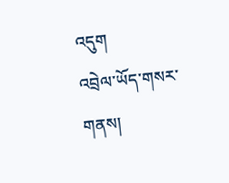འདུག
འབྲེལ་ཡོད་གསར་གནས།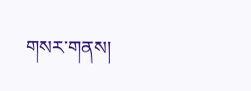གསར་གནས།